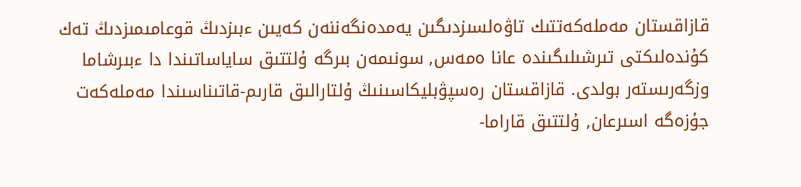قازاقستان مەملەكەتتىك تاۋەلسىزدىگىن يەمدەنگەننەن كەيىن ءبىزدىڭ قوعامىمىزدىڭ تەك كۇندەلىكتى تىرشىلىگىندە عانا ەمەس, سونىمەن بىرگە ۇلتتىق ساياساتىندا دا ءبىرشاما وزگەرىستەر بولدى. قازاقستان رەسپۋبليكاسىنىڭ ۇلتارالىق قارىم-قاتىناسىندا مەملەكەت جۇزەگە اسىرعان, ۇلتتىق قاراما-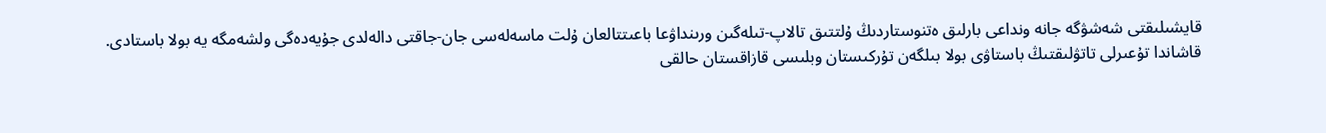قايشىلىقتى شەشۋگە جانە ونداعى بارلىق ەتنوستاردىڭ ۇلتتىق تالاپ-تىلەگىن ورىنداۋعا باعىتتالعان ۇلت ماسەلەسى جان-جاقتى دالەلدى جۇيەدەگى ولشەمگە يە بولا باستادى.
قاشاندا تۇعىرلى تاتۋلىقتىڭ باستاۋى بولا بىلگەن تۇركىستان وبلىسى قازاقستان حالقى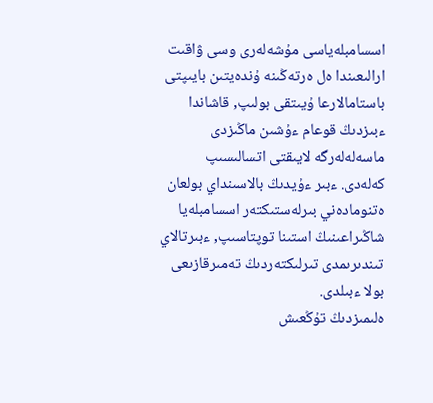اسسامبلەياسى مۇشەلەرى وسى ۋاقىت ارالىعىندا ەل ەرتەڭىنە ۇندەيتىن بايىپتى باستامالارعا ۇيىتقى بولىپ, قاشاندا ءبىزدىڭ قوعام ءۇشىن ماڭىزدى ماسەلەلەرگە لايىقتى اتسالىسىپ كەلەدى. ءبىر ءۇيدىڭ بالاسىنداي بولعان ەتنومادەني بىرلەستىكتەر اسسامبلەيا شاڭىراعىنىڭ استىنا توپتاسىپ, ءبىرتالاي تىندىرىمدى تىرلىكتەردىڭ تەمىرقازىعى بولا ءبىلدى.
ەلىمىزدىڭ تۇڭعىش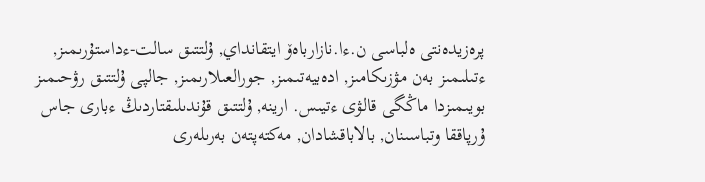پرەزيدەنتى ەلباسى ن.ءا.نازارباەۆ ايتقانداي, ۇلتتىق سالت-ءداستۇرىمىز, ءتىلىمىز بەن مۋزىكامىز, ادەبيەتىمىز, جورالعىلارىمىز, جالپى ۇلتتىق رۋحىمىز بويىمىزدا ماڭگى قالۋى ءتيىس. ارينە, ۇلتتىق قۇندىلىقتاردىڭ ءبارى جاس ۇرپاققا وتباسىنان, بالاباقشادان, مەكتەپتەن بەرىلەرى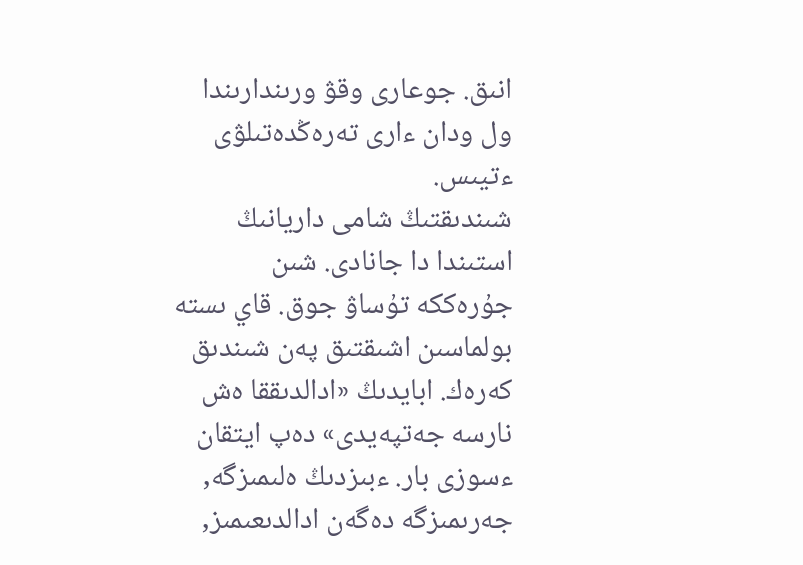انىق. جوعارى وقۋ ورىندارىندا ول ودان ءارى تەرەڭدەتىلۋى ءتيىس.
شىندىقتىڭ شامى داريانىڭ استىندا دا جانادى. شىن جۇرەككە تۇساۋ جوق. قاي ىستە بولماسىن اشىقتىق پەن شىندىق كەرەك. ابايدىڭ «ادالدىققا ەش نارسە جەتپەيدى» دەپ ايتقان ءسوزى بار. ءبىزدىڭ ەلىمىزگە, جەرىمىزگە دەگەن ادالدىعىمىز,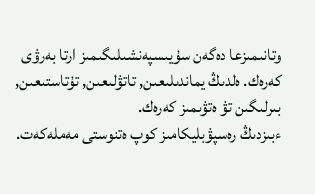وتانىمىزعا دەگەن سۇيىسپەنشىلىگىمىز ارتا بەرۋى كەرەك. ەلدىڭ يماندىلىعىن, تاتۋلىعىن, تۇتاستىعىن, بىرلىگىن تۋ ەتۋىمىز كەرەك.
ءبىزدىڭ رەسپۋبليكامىز كوپ ەتنوستى مەملەكەت.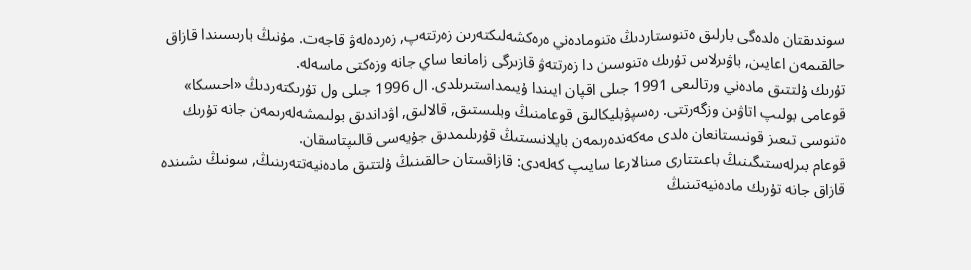سوندىقتان ەلدەگى بارلىق ەتنوستاردىڭ ەتنومادەني ەرەكشەلىكتەرىن زەرتتەپ, زەردەلەۋ قاجەت. مۇنىڭ بارىسىندا قازاق حالقىمەن اعايىن, باۋىرلاس تۇرىك ەتنوسىن دا زەرتتەۋ قازىرگى زامانعا ساي جانە وزەكتى ماسەلە.
تۇرىك ۇلتتىق مادەني ورتالىعى 1991 جىلى اقپان ايىندا ۇيىمداستىرىلدى. ال 1996 جىلى ول تۇرىكتەردىڭ «احىسكا» قوعامى بولىپ اتاۋىن وزگەرتتى. رەسپۋبليكالىق قوعامنىڭ وبلىستىق, قالالىق, اۋداندىق بولىمشەلەرىمەن جانە تۇرىك ەتنوسى تىعىز قونىستانعان ەلدى مەكەندەرىمەن بايلانىستىڭ قۇرىلىمدىق جۇيەسى قالىپتاسقان.
قوعام بىرلەستىگىنىڭ باعىتتارى مىنالارعا سايىپ كەلەدى: قازاقستان حالقىنىڭ ۇلتتىق مادەنيەتتەرىنىڭ, سونىڭ ىشىندە قازاق جانە تۇرىك مادەنيەتىنىڭ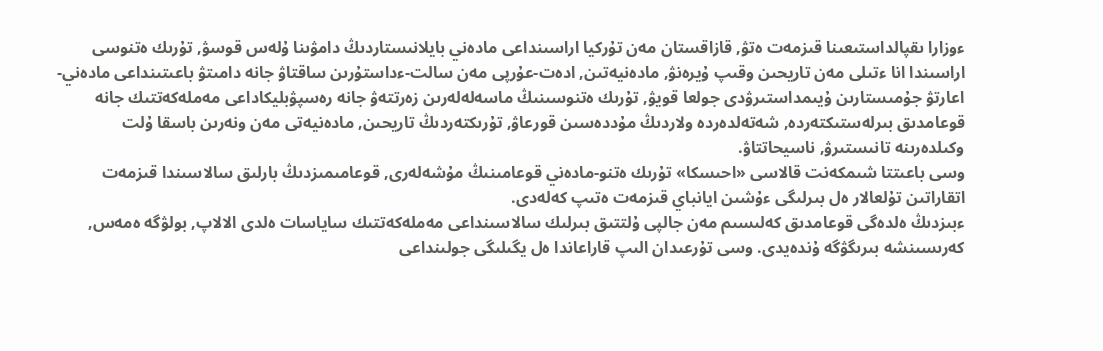ءوزارا ىقپالداستىعىنا قىزمەت ەتۋ, قازاقستان مەن تۇركيا اراسىنداعى مادەني بايلانىستاردىڭ دامۋىنا ۇلەس قوسۋ, تۇرىك ەتنوسى اراسىندا انا ءتىلى مەن تاريحىن وقىپ ۇيرەنۋ, مادەنيەتىن, ادەت-عۇرپى مەن سالت-ءداستۇرىن ساقتاۋ جانە دامىتۋ باعىتىنداعى مادەني-اعارتۋ جۇمىستارىن ۇيىمداستىرۋدى جولعا قويۋ, تۇرىك ەتنوسىنىڭ ماسەلەلەرىن زەرتتەۋ جانە رەسپۋبليكاداعى مەملەكەتتىك جانە قوعامدىق بىرلەستىكتەردە, شەتەلدەردە ولاردىڭ مۇددەسىن قورعاۋ, تۇرىكتەردىڭ تاريحىن, مادەنيەتى مەن ونەرىن باسقا ۇلت وكىلدەرىنە تانىستىرۋ, ناسيحاتتاۋ.
وسى باعىتتا شىمكەنت قالاسى «احىسكا» تۇرىك ەتنو-مادەني قوعامىنىڭ مۇشەلەرى, قوعامىمىزدىڭ بارلىق سالاسىندا قىزمەت اتقاراتىن تۇلعالار ەل بىرلىگى ءۇشىن ايانباي قىزمەت ەتىپ كەلەدى.
ءبىزدىڭ ەلدەگى قوعامدىق كەلىسىم مەن جالپى ۇلتتىق بىرلىك سالاسىنداعى مەملەكەتتىك ساياسات ەلدى الالاپ, بولۋگە ەمەس, كەرىسىنشە بىرىگۋگە ۇندەيدى. وسى تۇرعىدان الىپ قاراعاندا ەل يگىلىگى جولىنداعى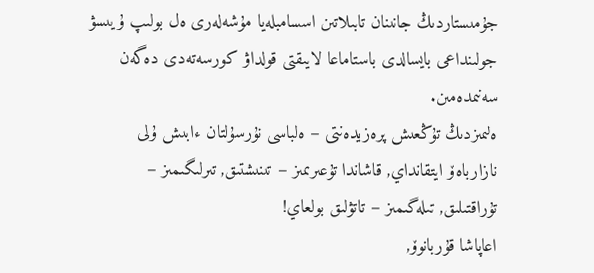جۇمىستاردىڭ جانىنان تابىلاتىن اسسامبلەيا مۇشەلەرى ەل بولىپ ۇيىسۋ جولىنداعى بايسالدى باستاماعا لايىقتى قولداۋ كورسەتەدى دەگەن سەنىمدەمىن.
ەلىمىزدىڭ تۇڭعىش پرەزيدەنتى – ەلباسى نۇرسۇلتان ءابىش ۇلى نازارباەۆ ايتقانداي, قاشاندا تۇعىرىمىز – تىنىشتىق, تىرلىگىمىز – تۇراقتىلىق, تىلەگىمىز – تاتۋلىق بولعاي!
اعاپاشا قۇربانوۆ,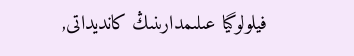فيلولوگيا عىلىمدارىنىڭ كانديداتى,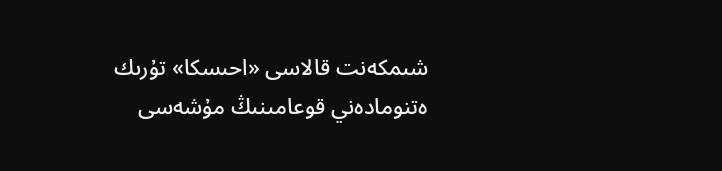شىمكەنت قالاسى «احىسكا» تۇرىك ەتنومادەني قوعامىنىڭ مۇشەسى